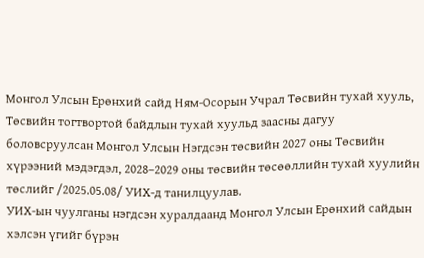Монгол Улсын Ерөнхий сайд Ням-Осорын Учрал Төсвийн тухай хууль, Төсвийн тогтвортой байдлын тухай хуульд заасны дагуу боловсруулсан Монгол Улсын Нэгдсэн төсвийн 2027 оны Төсвийн хүрээний мэдэгдэл, 2028–2029 оны төсвийн төсөөллийн тухай хуулийн төслийг /2025.05.08/ УИХ-д танилцуулав.
УИХ-ын чуулганы нэгдсэн хуралдаанд Монгол Улсын Ерөнхий сайдын хэлсэн үгийг бүрэн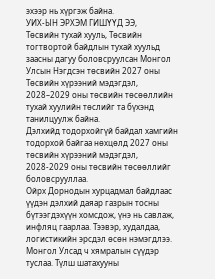эхээр нь хүргэж байна.
УИХ-ЫН ЭРХЭМ ГИШҮҮД ЭЭ,
Төсвийн тухай хууль, Төсвийн тогтвортой байдлын тухай хуульд заасны дагуу боловсруулсан Монгол Улсын Нэгдсэн төсвийн 2027 оны Төсвийн хүрээний мэдэгдэл, 2028–2029 оны төсвийн төсөөллийн тухай хуулийн төслийг та бүхэнд танилцуулж байна.
Дэлхийд тодорхойгүй байдал хамгийн тодорхой байгаа нөхцөлд 2027 оны төсвийн хүрээний мэдэгдэл, 2028-2029 оны төсвийн төсөөллийг боловсрууллаа.
Ойрх Дорнодын хурцадмал байдлаас үүдэн дэлхий даяар газрын тосны бүтээгдэхүүн хомсдож, үнэ нь савлаж, инфляц гаарлаа. Тээвэр, худалдаа, логистикийн эрсдэл өсөн нэмэгдлээ. Монгол Улсад ч хямралын сүүдэр туслаа. Түлш шатахууны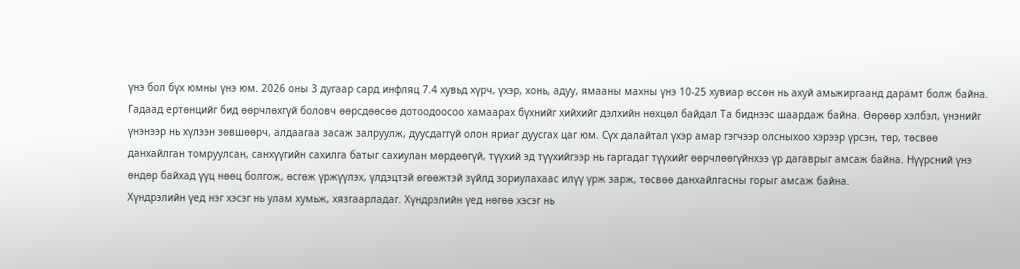үнэ бол бүх юмны үнэ юм. 2026 оны 3 дугаар сард инфляц 7.4 хувьд хүрч, үхэр, хонь, адуу, ямааны махны үнэ 10-25 хувиар өссөн нь ахуй амьжиргаанд дарамт болж байна.
Гадаад ертөнцийг бид өөрчлөхгүй боловч өөрсдөөсөө дотоодоосоо хамаарах бүхнийг хийхийг дэлхийн нөхцөл байдал Та биднээс шаардаж байна. Өөрөөр хэлбэл, үнэнийг үнэнээр нь хүлээн зөвшөөрч, алдаагаа засаж залруулж, дуусдаггүй олон яриаг дуусгах цаг юм. Сүх далайтал үхэр амар гэгчээр олсныхоо хэрээр үрсэн, төр, төсвөө данхайлган томруулсан, санхүүгийн сахилга батыг сахиулан мөрдөөгүй, түүхий эд түүхийгээр нь гаргадаг түүхийг өөрчлөөгүйнхээ үр дагаврыг амсаж байна. Нүүрсний үнэ өндөр байхад үүц нөөц болгож, өсгөж үржүүлэх, үлдэцтэй өгөөжтэй зүйлд зориулахаас илүү үрж зарж, төсвөө данхайлгасны горыг амсаж байна.
Хүндрэлийн үед нэг хэсэг нь улам хумьж, хязгаарладаг. Хүндрэлийн үед нөгөө хэсэг нь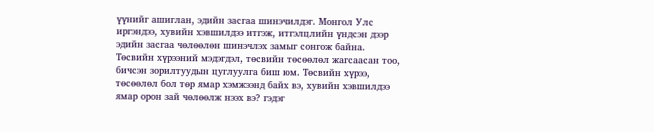үүнийг ашиглан, эдийн засгаа шинэчилдэг. Монгол Улс иргэндээ, хувийн хэвшилдээ итгэж, итгэлцлийн үндсэн дээр эдийн засгаа чөлөөлөн шинэчлэх замыг сонгож байна.
Төсвийн хүрээний мэдэгдэл, төсвийн төсөөлөл жагсаасан тоо, бичсэн зорилтуудын цуглуулга биш юм. Төсвийн хүрээ, төсөөлөл бол төр ямар хэмжээнд байх вэ, хувийн хэвшилдээ ямар орон зай чөлөөлж нээх вэ? гэдэг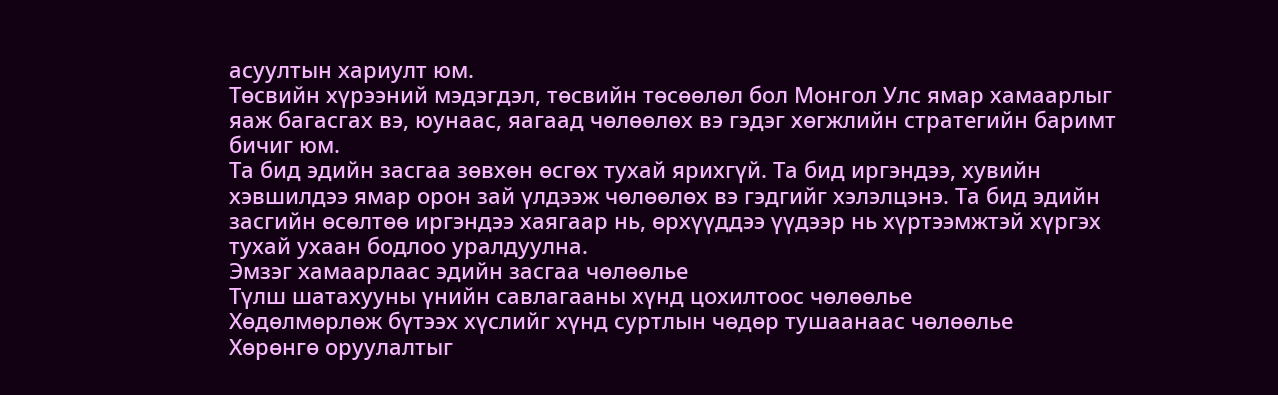асуултын хариулт юм.
Төсвийн хүрээний мэдэгдэл, төсвийн төсөөлөл бол Монгол Улс ямар хамаарлыг яаж багасгах вэ, юунаас, яагаад чөлөөлөх вэ гэдэг хөгжлийн стратегийн баримт бичиг юм.
Та бид эдийн засгаа зөвхөн өсгөх тухай ярихгүй. Та бид иргэндээ, хувийн хэвшилдээ ямар орон зай үлдээж чөлөөлөх вэ гэдгийг хэлэлцэнэ. Та бид эдийн засгийн өсөлтөө иргэндээ хаягаар нь, өрхүүддээ үүдээр нь хүртээмжтэй хүргэх тухай ухаан бодлоо уралдуулна.
Эмзэг хамаарлаас эдийн засгаа чөлөөлье
Түлш шатахууны үнийн савлагааны хүнд цохилтоос чөлөөлье
Хөдөлмөрлөж бүтээх хүслийг хүнд суртлын чөдөр тушаанаас чөлөөлье
Хөрөнгө оруулалтыг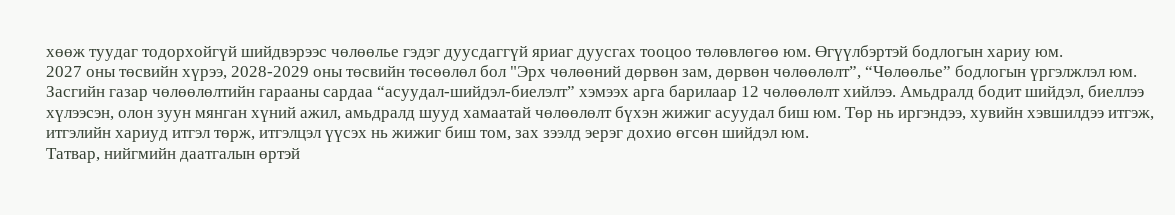хөөж туудаг тодорхойгүй шийдвэрээс чөлөөлье гэдэг дуусдаггүй яриаг дуусгах тооцоо төлөвлөгөө юм. Өгүүлбэртэй бодлогын хариу юм.
2027 оны төсвийн хүрээ, 2028-2029 оны төсвийн төсөөлөл бол "Эрх чөлөөний дөрвөн зам, дөрвөн чөлөөлөлт”, “Чөлөөлье” бодлогын үргэлжлэл юм. Засгийн газар чөлөөлөлтийн гарааны сардаа “асуудал-шийдэл-биелэлт” хэмээх арга барилаар 12 чөлөөлөлт хийлээ. Амьдралд бодит шийдэл, биеллээ хүлээсэн, олон зуун мянган хүний ажил, амьдралд шууд хамаатай чөлөөлөлт бүхэн жижиг асуудал биш юм. Төр нь иргэндээ, хувийн хэвшилдээ итгэж, итгэлийн хариуд итгэл төрж, итгэлцэл үүсэх нь жижиг биш том, зах зээлд эерэг дохио өгсөн шийдэл юм.
Татвар, нийгмийн даатгалын өртэй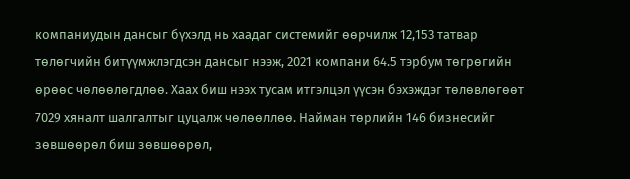компаниудын дансыг бүхэлд нь хаадаг системийг өөрчилж 12,153 татвар төлөгчийн битүүмжлэгдсэн дансыг нээж, 2021 компани 64.5 тэрбум төгрөгийн өрөөс чөлөөлөгдлөө. Хаах биш нээх тусам итгэлцэл үүсэн бэхэждэг төлөвлөгөөт 7029 хяналт шалгалтыг цуцалж чөлөөллөө. Найман төрлийн 146 бизнесийг зөвшөөрөл биш зөвшөөрөл,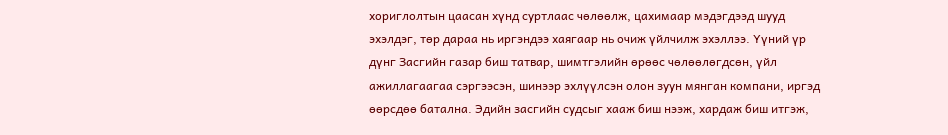хориглолтын цаасан хүнд суртлаас чөлөөлж, цахимаар мэдэгдээд шууд эхэлдэг, төр дараа нь иргэндээ хаягаар нь очиж үйлчилж эхэллээ. Үүний үр дүнг Засгийн газар биш татвар, шимтгэлийн өрөөс чөлөөлөгдсөн, үйл ажиллагаагаа сэргээсэн, шинээр эхлүүлсэн олон зуун мянган компани, иргэд өөрсдөө батална. Эдийн засгийн судсыг хааж биш нээж, хардаж биш итгэж,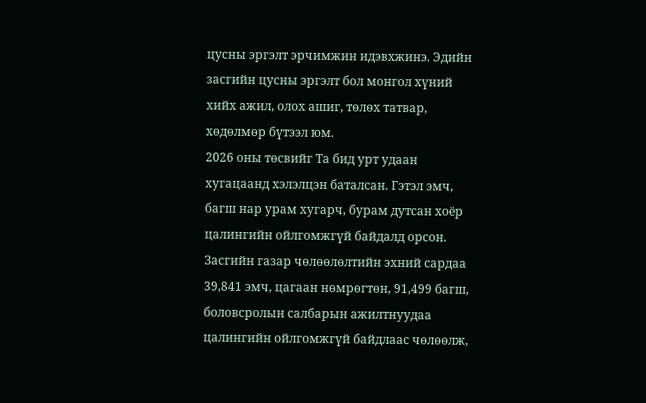цусны эргэлт эрчимжин идэвхжинэ. Эдийн засгийн цусны эргэлт бол монгол хүний хийх ажил, олох ашиг, төлөх татвар, хөдөлмөр бүтээл юм.
2026 оны төсвийг Та бид урт удаан хугацаанд хэлэлцэн баталсан. Гэтэл эмч, багш нар урам хугарч, бурам дутсан хоёр цалингийн ойлгомжгүй байдалд орсон. Засгийн газар чөлөөлөлтийн эхний сардаа 39,841 эмч, цагаан нөмрөгтөн, 91,499 багш, боловсролын салбарын ажилтнуудаа цалингийн ойлгомжгүй байдлаас чөлөөлж,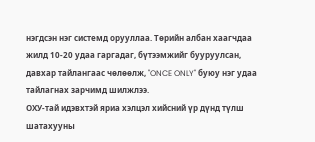нэгдсэн нэг системд орууллаа. Төрийн албан хаагчдаа жилд 10-20 удаа гаргадаг, бүтээмжийг бууруулсан, давхар тайлангаас чөлөөлж, "ONCE ONLY" буюу нэг удаа тайлагнах зарчимд шилжлээ.
ОХУ-тай идэвхтэй яриа хэлцэл хийсний үр дүнд түлш шатахууны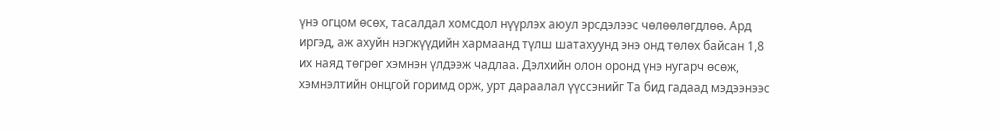үнэ огцом өсөх, тасалдал хомсдол нүүрлэх аюул эрсдэлээс чөлөөлөгдлөө. Ард иргэд, аж ахуйн нэгжүүдийн хармаанд түлш шатахуунд энэ онд төлөх байсан 1,8 их наяд төгрөг хэмнэн үлдээж чадлаа. Дэлхийн олон оронд үнэ нугарч өсөж, хэмнэлтийн онцгой горимд орж, урт дараалал үүссэнийг Та бид гадаад мэдээнээс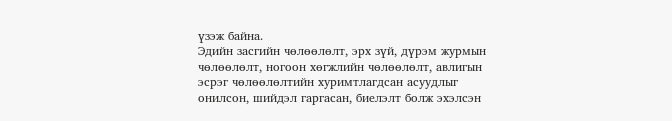үзэж байна.
Эдийн засгийн чөлөөлөлт, эрх зүй, дүрэм журмын чөлөөлөлт, ногоон хөгжлийн чөлөөлөлт, авлигын эсрэг чөлөөлөлтийн хуримтлагдсан асуудлыг онилсон, шийдэл гаргасан, биелэлт болж эхэлсэн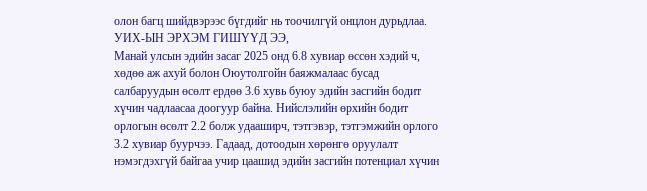олон багц шийдвэрээс бүгдийг нь тоочилгүй онцлон дурьдлаа.
УИХ-ЫН ЭРХЭМ ГИШҮҮД ЭЭ,
Манай улсын эдийн засаг 2025 онд 6.8 хувиар өссөн хэдий ч, хөдөө аж ахуй болон Оюутолгойн баяжмалаас бусад салбаруудын өсөлт ердөө 3.6 хувь буюу эдийн засгийн бодит хүчин чадлаасаа доогуур байна. Нийслэлийн өрхийн бодит орлогын өсөлт 2.2 болж удааширч, тэтгэвэр, тэтгэмжийн орлого 3.2 хувиар буурчээ. Гадаад, дотоодын хөрөнгө оруулалт нэмэгдэхгүй байгаа учир цаашид эдийн засгийн потенциал хүчин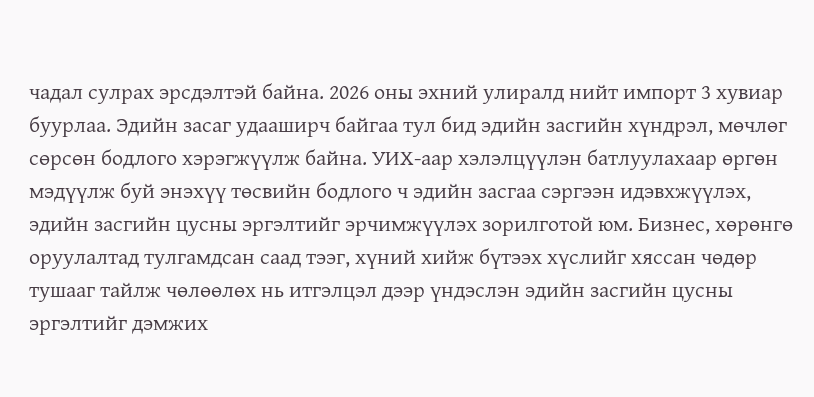чадал сулрах эрсдэлтэй байна. 2026 оны эхний улиралд нийт импорт 3 хувиар буурлаа. Эдийн засаг удааширч байгаа тул бид эдийн засгийн хүндрэл, мөчлөг сөрсөн бодлого хэрэгжүүлж байна. УИХ-аар хэлэлцүүлэн батлуулахаар өргөн мэдүүлж буй энэхүү төсвийн бодлого ч эдийн засгаа сэргээн идэвхжүүлэх, эдийн засгийн цусны эргэлтийг эрчимжүүлэх зорилготой юм. Бизнес, хөрөнгө оруулалтад тулгамдсан саад тээг, хүний хийж бүтээх хүслийг хяссан чөдөр тушааг тайлж чөлөөлөх нь итгэлцэл дээр үндэслэн эдийн засгийн цусны эргэлтийг дэмжих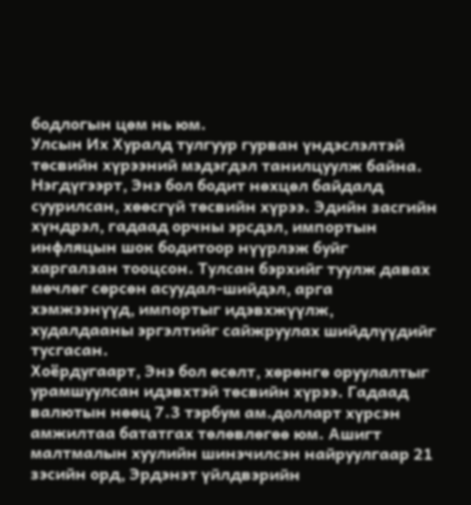бодлогын цөм нь юм.
Улсын Их Хуралд тулгуур гурван үндэслэлтэй төсвийн хүрээний мэдэгдэл танилцуулж байна.
Нэгдүгээрт, Энэ бол бодит нөхцөл байдалд суурилсан, хөөсгүй төсвийн хүрээ. Эдийн засгийн хүндрэл, гадаад орчны эрсдэл, импортын инфляцын шок бодитоор нүүрлэж буйг харгалзан тооцсон. Тулсан бэрхийг туулж давах мөчлөг сөрсөн асуудал-шийдэл, арга хэмжээнүүд, импортыг идэвхжүүлж, худалдааны эргэлтийг сайжруулах шийдлүүдийг тусгасан.
Хоёрдугаарт, Энэ бол өсөлт, хөрөнгө оруулалтыг урамшуулсан идэвхтэй төсвийн хүрээ. Гадаад валютын нөөц 7.3 тэрбум ам.долларт хүрсэн амжилтаа бататгах төлөвлөгөө юм. Ашигт малтмалын хуулийн шинэчилсэн найруулгаар 21 зэсийн орд, Эрдэнэт үйлдвэрийн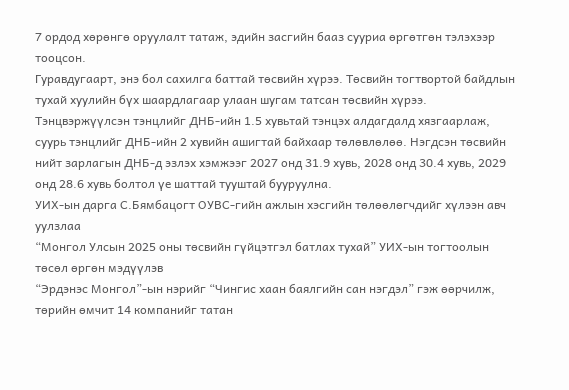7 ордод хөрөнгө оруулалт татаж, эдийн засгийн бааз сууриа өргөтгөн тэлэхээр тооцсон.
Гуравдугаарт, энэ бол сахилга баттай төсвийн хүрээ. Төсвийн тогтвортой байдлын тухай хуулийн бүх шаардлагаар улаан шугам татсан төсвийн хүрээ. Тэнцвэржүүлсэн тэнцлийг ДНБ-ийн 1.5 хувьтай тэнцэх алдагдалд хязгаарлаж, суурь тэнцлийг ДНБ-ийн 2 хувийн ашигтай байхаар төлөвлөлөө. Нэгдсэн төсвийн нийт зарлагын ДНБ-д эзлэх хэмжээг 2027 онд 31.9 хувь, 2028 онд 30.4 хувь, 2029 онд 28.6 хувь болтол үе шаттай тууштай бууруулна.
УИХ-ын дарга С.Бямбацогт ОУВС-гийн ажлын хэсгийн төлөөлөгчдийг хүлээн авч уулзлаа
“Монгол Улсын 2025 оны төсвийн гүйцэтгэл батлах тухай” УИХ-ын тогтоолын төсөл өргөн мэдүүлэв
“Эрдэнэс Монгол”-ын нэрийг “Чингис хаан баялгийн сан нэгдэл” гэж өөрчилж, төрийн өмчит 14 компанийг татан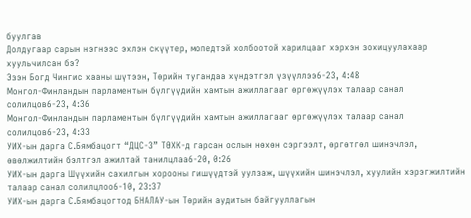буулгав
Долдугаар сарын нэгнээс эхлэн скүүтер, мопедтэй холбоотой харилцааг хэрхэн зохицуулахаар хуульчилсан бэ?
Эзэн Богд Чингис хааны шүтээн, Төрийн тугандаа хүндэтгэл үзүүллээ6-23, 4:48
Монгол-Финландын парламентын бүлгүүдийн хамтын ажиллагааг өргөжүүлэх талаар санал солилцов6-23, 4:36
Монгол-Финландын парламентын бүлгүүдийн хамтын ажиллагааг өргөжүүлэх талаар санал солилцов6-23, 4:33
УИХ-ын дарга С.Бямбацогт “ДЦС-3” ТӨХК-д гарсан ослын нөхөн сэргээлт, өргөтгөл шинэчлэл, өвөлжилтийн бэлтгэл ажилтай танилцлаа6-20, 0:26
УИХ-ын дарга Шүүхийн сахилгын хорооны гишүүдтэй уулзаж, шүүхийн шинэчлэл, хуулийн хэрэгжилтийн талаар санал солилцлоо6-10, 23:37
УИХ-ын дарга С.Бямбацогтод БНАЛАУ-ын Төрийн аудитын байгууллагын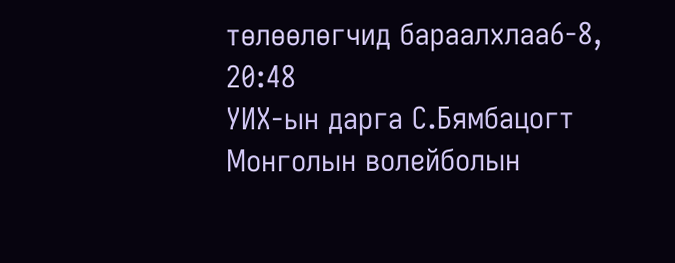төлөөлөгчид бараалхлаа6-8, 20:48
УИХ-ын дарга С.Бямбацогт Монголын волейболын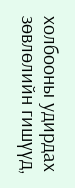холбооны удирдах зөвлөлийн гишүүд,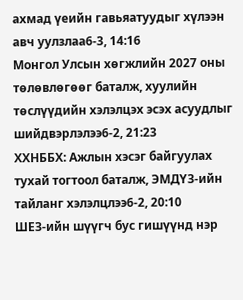ахмад үеийн гавьяатуудыг хүлээн авч уулзлаа6-3, 14:16
Монгол Улсын хөгжлийн 2027 оны төлөвлөгөөг баталж, хуулийн төслүүдийн хэлэлцэх эсэх асуудлыг шийдвэрлэлээ6-2, 21:23
ХХНББХ: Ажлын хэсэг байгуулах тухай тогтоол баталж, ЭМДҮЗ-ийн тайланг хэлэлцлээ6-2, 20:10
ШЕЗ-ийн шүүгч бус гишүүнд нэр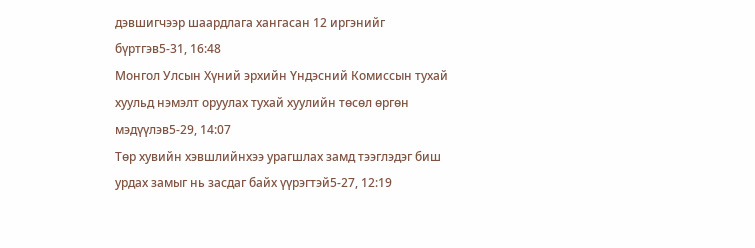дэвшигчээр шаардлага хангасан 12 иргэнийг бүртгэв5-31, 16:48
Монгол Улсын Хүний эрхийн Үндэсний Комиссын тухай хуульд нэмэлт оруулах тухай хуулийн төсөл өргөн мэдүүлэв5-29, 14:07
Төр хувийн хэвшлийнхээ урагшлах замд тээглэдэг биш урдах замыг нь засдаг байх үүрэгтэй5-27, 12:19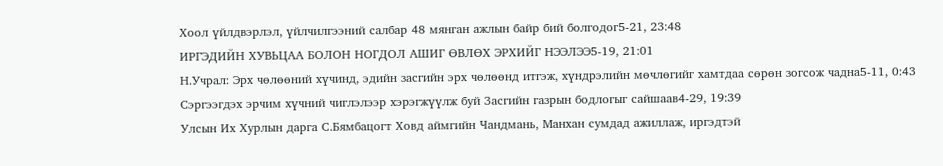Хоол үйлдвэрлэл, үйлчилгээний салбар 48 мянган ажлын байр бий болгодог5-21, 23:48
ИРГЭДИЙН ХУВЬЦАА БОЛОН НОГДОЛ АШИГ ӨВЛӨХ ЭРХИЙГ НЭЭЛЭЭ5-19, 21:01
Н.Учрал: Эрх чөлөөний хүчинд, эдийн засгийн эрх чөлөөнд итгэж, хүндрэлийн мөчлөгийг хамтдаа сөрөн зогсож чадна5-11, 0:43
Сэргээгдэх эрчим хүчний чиглэлээр хэрэгжүүлж буй Засгийн газрын бодлогыг сайшаав4-29, 19:39
Улсын Их Хурлын дарга С.Бямбацогт Ховд аймгийн Чандмань, Манхан сумдад ажиллаж, иргэдтэй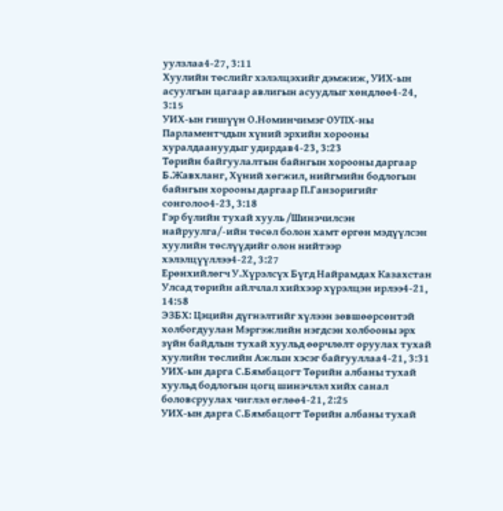уулзлаа4-27, 3:11
Хуулийн төслийг хэлэлцэхийг дэмжиж, УИХ-ын асуулгын цагаар авлигын асуудлыг хөндлөө4-24, 3:15
УИХ-ын гишүүн О.Номинчимэг ОУПХ-ны Парламентчдын хүний эрхийн хорооны хуралдаануудыг удирдав4-23, 3:23
Төрийн байгуулалтын байнгын хорооны даргаар Б.Жавхланг, Хүний хөгжил, нийгмийн бодлогын байнгын хорооны даргаар П.Ганзоригийг сонголоо4-23, 3:18
Гэр бүлийн тухай хууль /Шинэчилсэн найруулга/-ийн төсөл болон хамт өргөн мэдүүлсэн хуулийн төслүүдийг олон нийтээр хэлэлцүүллээ4-22, 3:27
Ерөнхийлөгч У.Хүрэлсүх Бүгд Найрамдах Казахстан Улсад төрийн айлчлал хийхээр хүрэлцэн ирлээ4-21, 14:58
ЭЗБХ: Цэцийн дүгнэлтийг хүлээн зөвшөөрсөнтэй холбогдуулан Мэргэжлийн нэгдсэн холбооны эрх зүйн байдлын тухай хуульд өөрчлөлт оруулах тухай хуулийн төслийн Ажлын хэсэг байгууллаа4-21, 3:31
УИХ-ын дарга С.Бямбацогт Төрийн албаны тухай хуульд бодлогын цогц шинэчлэл хийх санал боловсруулах чиглэл өглөө4-21, 2:25
УИХ-ын дарга С.Бямбацогт Төрийн албаны тухай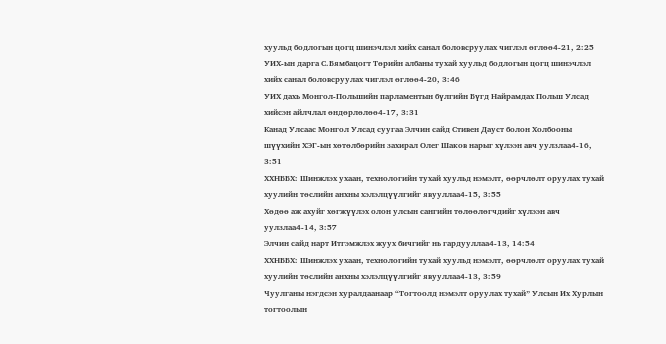хуульд бодлогын цогц шинэчлэл хийх санал боловсруулах чиглэл өглөө4-21, 2:25
УИХ-ын дарга С.Бямбацогт Төрийн албаны тухай хуульд бодлогын цогц шинэчлэл хийх санал боловсруулах чиглэл өглөө4-20, 3:46
УИХ дахь Монгол-Польшийн парламентын бүлгийн Бүгд Найрамдах Польш Улсад хийсэн айлчлал өндөрлөлөө4-17, 3:31
Канад Улсаас Монгол Улсад суугаа Элчин сайд Стивен Дауст болон Холбооны шүүхийн ХЭГ-ын хөтөлбөрийн захирал Олег Шаков нарыг хүлээн авч уулзлаа4-16, 3:51
ХХНББХ: Шинжлэх ухаан, технологийн тухай хуульд нэмэлт, өөрчлөлт оруулах тухай хуулийн төслийн анхны хэлэлцүүлгийг явууллаа4-15, 3:55
Хөдөө аж ахуйг хөгжүүлэх олон улсын сангийн төлөөлөгчдийг хүлээн авч уулзлаа4-14, 3:57
Элчин сайд нарт Итгэмжлэх жуух бичгийг нь гардууллаа4-13, 14:54
ХХНББХ: Шинжлэх ухаан, технологийн тухай хуульд нэмэлт, өөрчлөлт оруулах тухай хуулийн төслийн анхны хэлэлцүүлгийг явууллаа4-13, 3:59
Чуулганы нэгдсэн хуралдаанаар “Тогтоолд нэмэлт оруулах тухай” Улсын Их Хурлын тогтоолын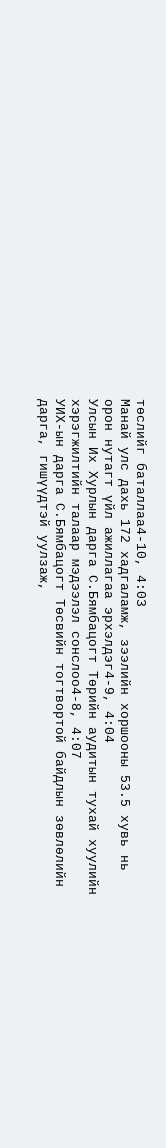төслийг баталлаа4-10, 4:03
Манай улс дахь 172 хадгаламж, зээлийн хоршооны 53.5 хувь нь орон нутагт үйл ажиллагаа эрхэлдэг4-9, 4:04
Улсын Их Хурлын дарга С.Бямбацогт Төрийн аудитын тухай хуулийн хэрэгжилтийн талаар мэдээлэл сонслоо4-8, 4:07
УИХ-ын дарга С.Бямбацогт Төсвийн тогтвортой байдлын зөвлөлийн дарга, гишүүдтэй уулзаж,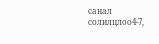санал солилцлоо4-7,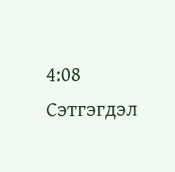4:08
Сэтгэгдэл